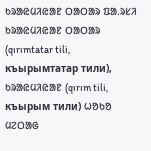ᱠᱨᱟᱭᱢᱤᱭᱟᱱ ᱛᱟᱛᱟᱨ ᱯᱟᱹᱨᱥᱤ
ᱠᱨᱟᱭᱢᱤᱭᱟᱱ ᱛᱟᱛᱟᱨ (qırımtatar tili, къырымтатар тили), ᱠᱨᱟᱭᱢᱤᱭᱟᱱ (qırım tili, къырым тили) ᱦᱚᱠᱚ ᱢᱮᱛᱟᱜ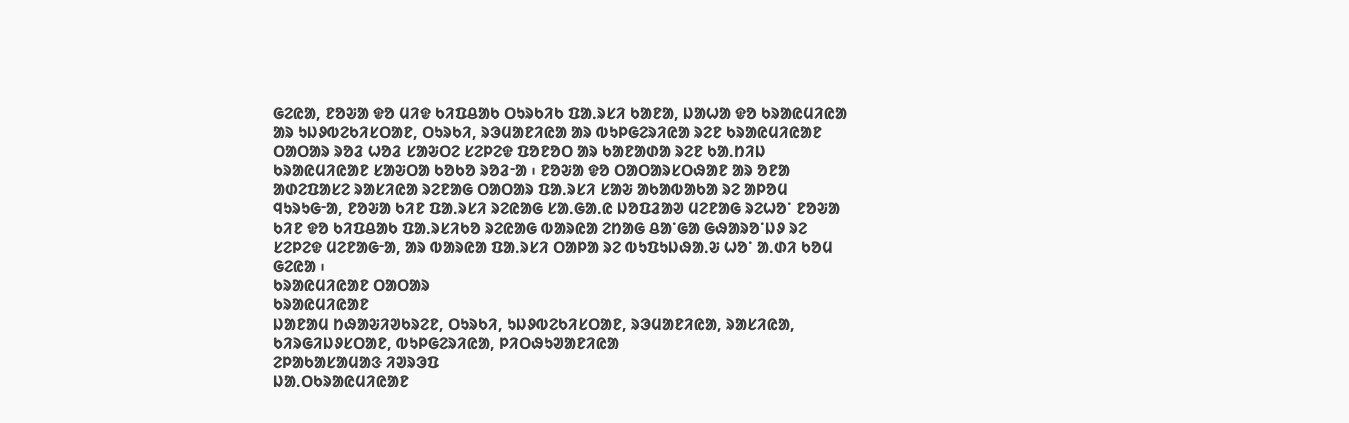ᱜᱮᱭᱟ, ᱱᱚᱶᱟ ᱫᱚ ᱢᱤᱫ ᱠᱤᱯᱪᱟᱠ ᱛᱩᱨᱠᱤᱠ ᱯᱟᱹᱨᱥᱤ ᱠᱟᱱᱟ, ᱡᱟᱦᱟ ᱫᱚ ᱠᱨᱟᱭᱢᱤᱭᱟ ᱟᱨ ᱩᱡᱽᱵᱮᱠᱤᱥᱛᱟᱱ, ᱛᱩᱨᱠᱤ, ᱨᱳᱢᱟᱱᱤᱭᱟ ᱟᱨ ᱵᱩᱞᱜᱮᱨᱤᱭᱟ ᱨᱮᱱ ᱠᱨᱟᱭᱢᱤᱭᱟᱱ ᱛᱟᱛᱟᱨ ᱨᱚᱲ ᱦᱚᱲ ᱥᱟᱶᱛᱮ ᱥᱮᱞᱮᱫ ᱯᱚᱱᱚᱛ ᱟᱨ ᱠᱟᱱᱟᱰᱟ ᱨᱮᱱ ᱠᱟᱹᱴᱤᱡ ᱠᱨᱟᱭᱢᱤᱭᱟᱱ ᱥᱟᱶᱛᱟ ᱠᱚᱠᱚ ᱨᱚᱲᱼᱟ ᱾ ᱱᱚᱶᱟ ᱫᱚ ᱛᱟᱛᱟᱨᱥᱛᱷᱟᱱ ᱟᱨ ᱚᱱᱟ ᱟᱰᱮᱯᱟᱥᱮ ᱨᱟᱥᱤᱭᱟ ᱨᱮᱱᱟᱜ ᱛᱟᱛᱟᱨ ᱯᱟᱹᱨᱥᱤ ᱥᱟᱶ ᱟᱠᱟᱵᱟᱠᱟ ᱨᱮ ᱟᱞᱚᱢ ᱧᱩᱨᱩᱜᱼᱟ, ᱱᱚᱶᱟ ᱠᱤᱱ ᱯᱟᱹᱨᱥᱤ ᱨᱮᱭᱟᱜ ᱥᱟᱹᱜᱟᱹᱭ ᱡᱚᱯᱲᱟᱣ ᱢᱮᱱᱟᱜ ᱨᱮᱦᱚᱸ ᱱᱚᱶᱟ ᱠᱤᱱ ᱫᱚ ᱠᱤᱯᱪᱟᱠ ᱯᱟᱹᱨᱥᱤᱠᱚ ᱨᱮᱭᱟᱜ ᱵᱟᱨᱭᱟ ᱮᱴᱟᱜ ᱪᱟᱸᱜᱟ ᱜᱷᱟᱨᱚᱸᱡᱽ ᱨᱮ ᱥᱮᱞᱮᱫ ᱢᱮᱱᱟᱜᱼᱟ, ᱟᱨ ᱵᱟᱨᱭᱟ ᱯᱟᱹᱨᱥᱤ ᱛᱟᱞᱟ ᱨᱮ ᱵᱩᱯᱩᱡᱷᱟᱹᱶ ᱦᱚᱸ ᱟᱹᱰᱤ ᱠᱚᱢ ᱜᱮᱭᱟ ᱾
ᱠᱨᱟᱭᱢᱤᱭᱟᱱ ᱛᱟᱛᱟᱨ
ᱠᱨᱟᱭᱢᱤᱭᱟᱱ
ᱡᱟᱱᱟᱢ ᱴᱷᱟᱶᱤᱣᱠᱨᱮᱱ, ᱛᱩᱨᱠᱤ, ᱩᱡᱽᱵᱮᱠᱤᱥᱛᱟᱱ, ᱨᱳᱢᱟᱱᱤᱭᱟ, ᱨᱟᱥᱤᱭᱟ, ᱠᱤᱨᱜᱤᱡᱽᱥᱛᱟᱱ, ᱵᱩᱞᱜᱮᱨᱤᱭᱟ, ᱞᱤᱛᱷᱩᱣᱟᱱᱤᱭᱟ
ᱮᱞᱟᱠᱟᱥᱟᱢᱟᱝ ᱤᱣᱨᱳᱯ
ᱡᱟᱹᱛᱠᱨᱟᱭᱢᱤᱭᱟᱱ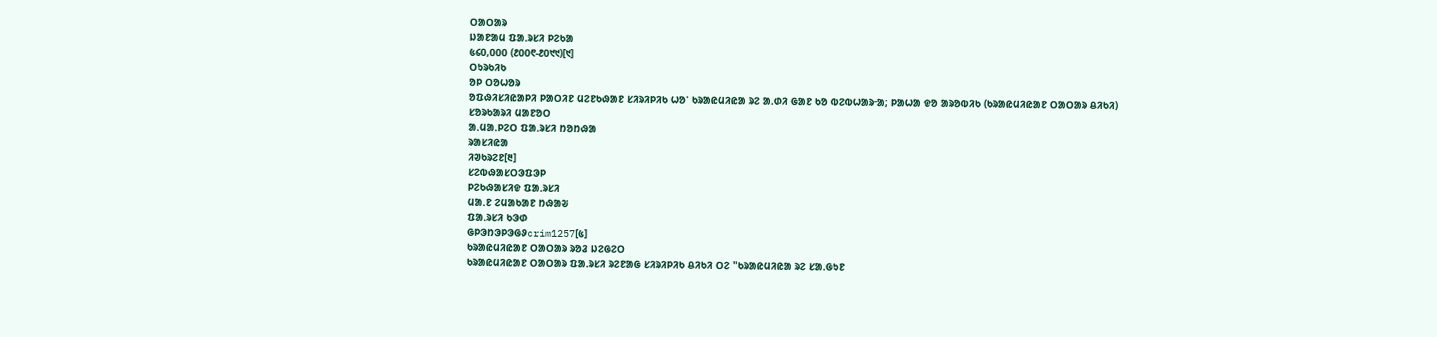ᱛᱟᱛᱟᱨ
ᱡᱟᱱᱟᱢ ᱯᱟᱹᱨᱥᱤ ᱞᱮᱠᱟ
᱕᱔᱐,᱐᱐᱐ (᱒᱐᱐᱖-᱒᱐᱑᱑)[᱑]
ᱛᱩᱨᱠᱤᱠ
ᱚᱞ ᱛᱚᱦᱚᱨ
ᱚᱯᱷᱤᱥᱤᱭᱟᱞᱤ ᱞᱟᱛᱤᱱ ᱢᱮᱱᱠᱷᱟᱱ ᱥᱤᱨᱤᱞᱤᱠ ᱦᱚᱸ ᱠᱨᱟᱭᱢᱤᱭᱟ ᱨᱮ ᱟᱹᱰᱤ ᱜᱟᱱ ᱠᱚ ᱵᱮᱵᱦᱟᱨᱼᱟ; ᱞᱟᱦᱟ ᱫᱚ ᱟᱨᱚᱵᱤᱠ (ᱠᱨᱟᱭᱢᱤᱭᱟᱱ ᱛᱟᱛᱟᱨ ᱪᱤᱠᱤ)
ᱥᱚᱨᱠᱟᱨᱤ ᱢᱟᱱᱚᱛ
ᱟᱹᱢᱟᱹᱞᱮᱛ ᱯᱟᱹᱨᱥᱤ ᱴᱚᱴᱷᱟ
ᱨᱟᱥᱤᱭᱟ
ᱤᱣᱠᱨᱮᱱ[᱓]
ᱥᱮᱵᱷᱟᱥᱛᱳᱯᱳᱞ
ᱞᱮᱠᱷᱟᱥᱤᱫ ᱯᱟᱹᱨᱥᱤ
ᱢᱟᱹᱱ ᱮᱢᱟᱠᱟᱱ ᱴᱷᱟᱶ
ᱯᱟᱹᱨᱥᱤ ᱠᱳᱰ
ᱜᱞᱳᱴᱳᱞᱳᱜᱽcrim1257[᱕]
ᱠᱨᱟᱭᱢᱤᱭᱟᱱ ᱛᱟᱛᱟᱨ ᱨᱚᱲ ᱡᱮᱜᱮᱛ
ᱠᱨᱟᱭᱢᱤᱭᱟᱱ ᱛᱟᱛᱟᱨ ᱯᱟᱹᱨᱥᱤ ᱨᱮᱱᱟᱜ ᱥᱤᱨᱤᱞᱤᱠ ᱪᱤᱠᱤ ᱛᱮ "ᱠᱨᱟᱭᱢᱤᱭᱟ ᱨᱮ ᱥᱟᱹᱜᱩᱱ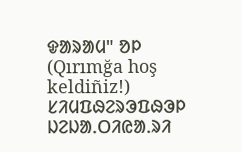ᱫᱟᱨᱟᱢ" ᱚᱞ (Qırımğa hoş keldiñiz!) ᱥᱤᱢᱯᱷᱮᱨᱳᱯᱷᱳᱞ ᱡᱮᱡᱟᱹᱛᱤᱭᱟᱹᱨᱤ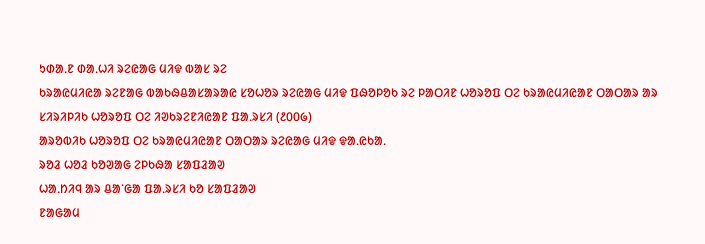ᱩᱰᱟᱹᱱ ᱰᱟᱹᱦᱤ ᱨᱮᱭᱟᱜ ᱢᱤᱫ ᱵᱟᱥ ᱨᱮ
ᱠᱨᱟᱭᱢᱤᱭᱟ ᱨᱮᱱᱟᱜ ᱵᱟᱠᱷᱪᱟᱥᱟᱨᱟᱭ ᱥᱚᱦᱚᱨ ᱨᱮᱭᱟᱜ ᱢᱤᱫ ᱯᱷᱚᱞᱚᱠ ᱨᱮ ᱞᱟᱛᱤᱱ ᱦᱚᱨᱚᱯ ᱛᱮ ᱠᱨᱟᱭᱢᱤᱭᱟᱱ ᱛᱟᱛᱟᱨ ᱟᱨ ᱥᱤᱨᱤᱞᱤᱠ ᱦᱚᱨᱚᱯ ᱛᱮ ᱤᱣᱠᱨᱮᱱᱤᱭᱟᱱ ᱯᱟᱹᱨᱥᱤ (᱒᱐᱐᱙)
ᱟᱨᱚᱵᱤᱠ ᱦᱚᱨᱚᱯ ᱛᱮ ᱠᱨᱟᱭᱢᱤᱭᱟᱱ ᱛᱟᱛᱟᱨ ᱨᱮᱭᱟᱜ ᱢᱤᱫ ᱫᱟᱹᱭᱠᱟᱹ
ᱨᱚᱲ ᱦᱚᱲ ᱠᱚᱣᱟᱜ ᱮᱞᱠᱷᱟ ᱥᱟᱯᱲᱟᱣ
ᱦᱟᱹᱴᱤᱧ ᱟᱨ ᱪᱟᱸᱜᱟ ᱯᱟᱹᱨᱥᱤ ᱠᱚ ᱥᱟᱯᱲᱟᱣ
ᱱᱟᱜᱟᱢ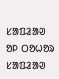ᱥᱟᱯᱲᱟᱣ
ᱚᱞ ᱛᱚᱦᱚᱨ ᱥᱟᱯᱲᱟᱣ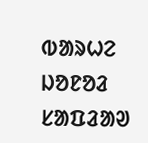ᱵᱟᱨᱦᱮ ᱡᱚᱱᱚᱲ ᱥᱟᱯᱲᱟᱣ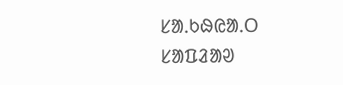ᱥᱟᱹᱠᱷᱭᱟᱹᱛ ᱥᱟᱯᱲᱟᱣ